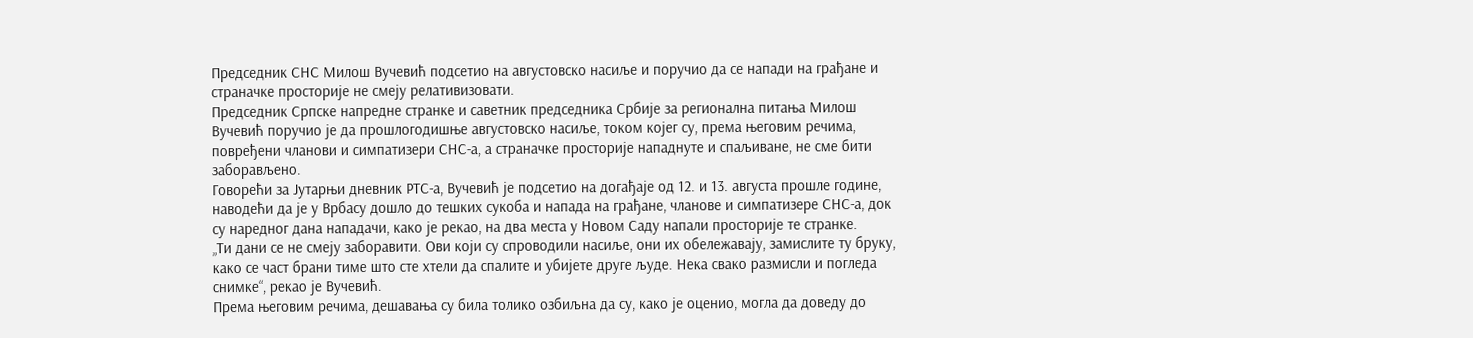Председник СНС Милош Вучевић подсетио на августовско насиље и поручио да се напади на грађане и страначке просторије не смеју релативизовати.
Председник Српске напредне странке и саветник председника Србије за регионална питања Милош Вучевић поручио је да прошлогодишње августовско насиље, током којег су, према његовим речима, повређени чланови и симпатизери СНС-а, а страначке просторије нападнуте и спаљиване, не сме бити заборављено.
Говорећи за Јутарњи дневник РТС-а, Вучевић је подсетио на догађаје од 12. и 13. августа прошле године, наводећи да је у Врбасу дошло до тешких сукоба и напада на грађане, чланове и симпатизере СНС-а, док су наредног дана нападачи, како је рекао, на два места у Новом Саду напали просторије те странке.
„Ти дани се не смеју заборавити. Ови који су спроводили насиље, они их обележавају, замислите ту бруку, како се част брани тиме што сте хтели да спалите и убијете друге људе. Нека свако размисли и погледа снимке“, рекао је Вучевић.
Према његовим речима, дешавања су била толико озбиљна да су, како је оценио, могла да доведу до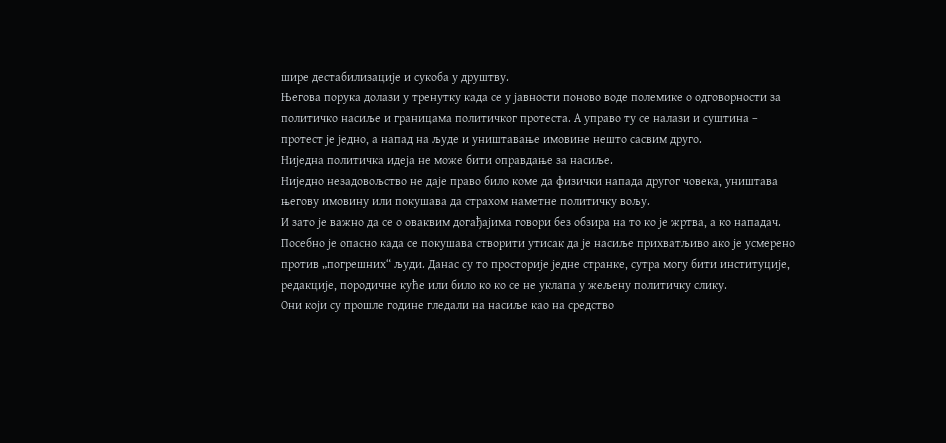шире дестабилизације и сукоба у друштву.
Његова порука долази у тренутку када се у јавности поново воде полемике о одговорности за политичко насиље и границама политичког протеста. А управо ту се налази и суштина – протест је једно, а напад на људе и уништавање имовине нешто сасвим друго.
Ниједна политичка идеја не може бити оправдање за насиље.
Ниједно незадовољство не даје право било коме да физички напада другог човека, уништава његову имовину или покушава да страхом наметне политичку вољу.
И зато је важно да се о оваквим догађајима говори без обзира на то ко је жртва, а ко нападач.
Посебно је опасно када се покушава створити утисак да је насиље прихватљиво ако је усмерено против „погрешних“ људи. Данас су то просторије једне странке, сутра могу бити институције, редакције, породичне куће или било ко ко се не уклапа у жељену политичку слику.
Они који су прошле године гледали на насиље као на средство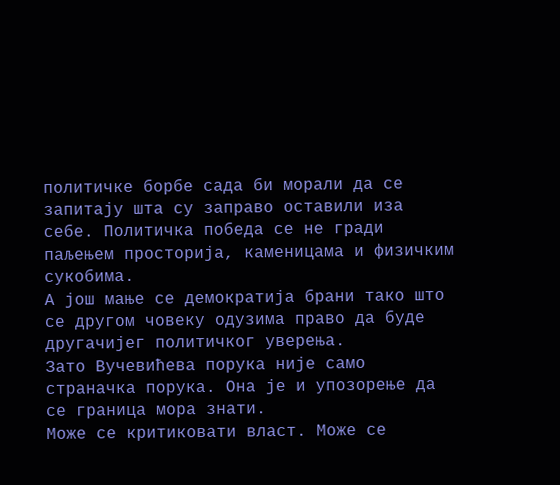политичке борбе сада би морали да се запитају шта су заправо оставили иза себе. Политичка победа се не гради паљењем просторија, каменицама и физичким сукобима.
А још мање се демократија брани тако што се другом човеку одузима право да буде другачијег политичког уверења.
Зато Вучевићева порука није само страначка порука. Она је и упозорење да се граница мора знати.
Може се критиковати власт. Може се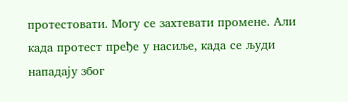протестовати. Могу се захтевати промене. Али када протест пређе у насиље, када се људи нападају због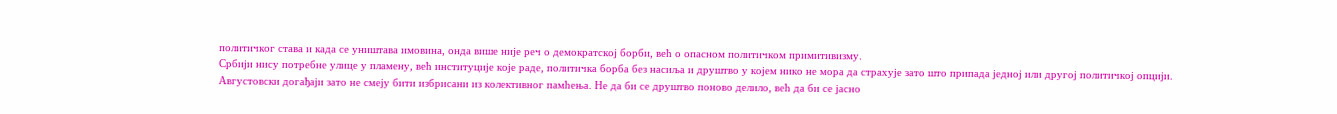политичког става и када се уништава имовина, онда више није реч о демократској борби, већ о опасном политичком примитивизму.
Србији нису потребне улице у пламену, већ институције које раде, политичка борба без насиља и друштво у којем нико не мора да страхује зато што припада једној или другој политичкој опцији.
Августовски догађаји зато не смеју бити избрисани из колективног памћења. Не да би се друштво поново делило, већ да би се јасно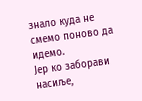знало куда не смемо поново да идемо.
Јер ко заборави насиље,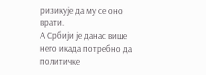ризикује да му се оно врати.
А Србији је данас више него икада потребно да политичке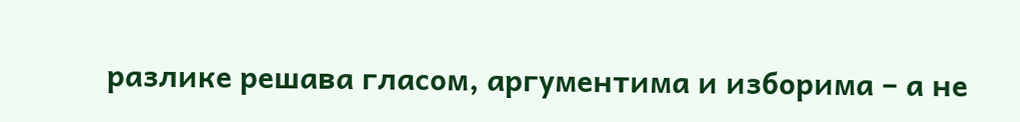разлике решава гласом, аргументима и изборима – а не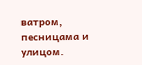ватром, песницама и улицом.